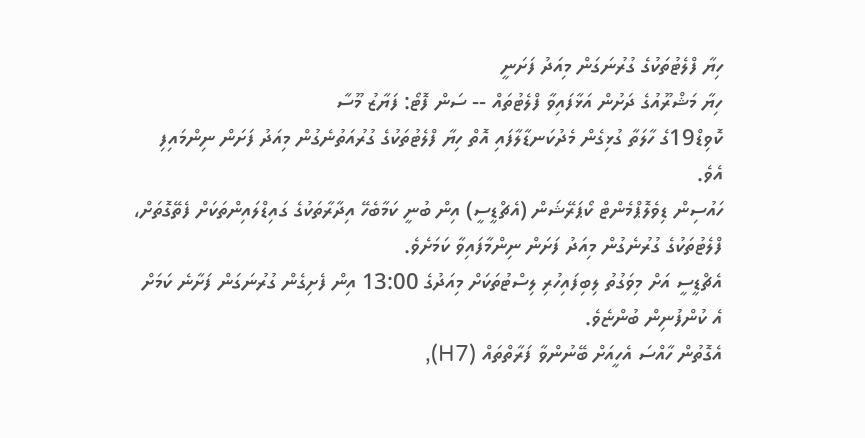ހިޔާ ފްލެޓުތަކުގެ ގުރުނަގަން މިއަދު ފަށަނީ
ހިޔާ މަޝްރޫއުގެ ދަށުން އަޅާފައިވާ ފްލެޓުތައް -- ސަން ފޮޓޯ: ފަޔާޒު މޫސާ
ކޮވިޑް19ގެ ހާލަތާ ގުޅިގެން މެދުކަނޑާލާފައި އޮތް ހިޔާ ފްލެޓުތަކުގެ ގުރުއަތުނެގުން މިއަދު ފަށަން ނިންމައިފި އެވެ.
ހައުސިން ޑިވެލޮޕްމެންޓް ކޯޕަރޭޝަން (އެޗްޑީސީ) އިން ބުނީ ކަމާބެހޭ އިދާރާތަކުގެ ގައިޑްލައިންތަކަށް ފެތޭގޮތަށް، ފްލެޓުތަކުގެ ގުރުނެގުން މިއަދު ފަށަން ނިންމާފައިވާ ކަމަށެވެ.
އެޗްޑީސީ އަށް މިވަގުތު ލިބިފައިހުރި ލިސްޓުތަކަށް މިއަދުގެ 13:00 އިން ފެށިގެން ގުރުނަގަން ފަށާނެ ކަމަށް އެ ކުންފުނިން ބުންޏެވެ.
އެގޮތުން ހާއްސަ އެހީއަށް ބޭނުންވާ ފަރާތްތައް (H7),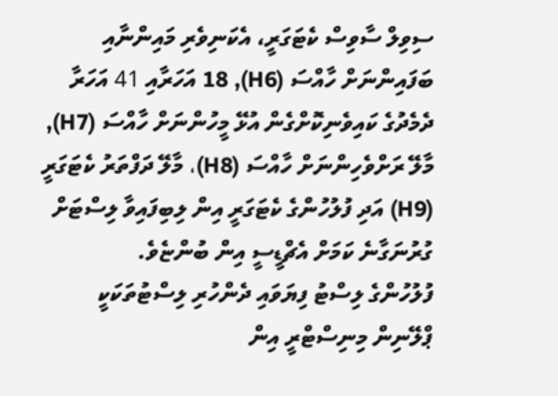ސިވިލް ސާވިސް ކެޓަގަރީ، އެކަނިވެރި މައިންނާއި ބަފައިންނަށް ހާއްސަ (H6), 18 އަހަރާއި 41 އަހަރާ ދެމެދުގެ ކައިވެނިކޮށްގެން އުޅޭ މީހުންނަށް ހާއްސަ (H7), މާލޭ ރަށްވެހިންނަށް ހާއްސަ (H8)، މާލޭ ދަފްތަރު ކެޓަގަރީ (H9) އަދި ފުލުހުންގެ ކެޓަގަރީ އިން ލިބިފައިވާ ލިސްޓަށް ގުރުނަގާނެ ކަމަށް އެޗްޑީސީ އިން ބުންޏެވެ.
ފުލުހުންގެ ލިސްޓު ފިޔަވައި ދެންހުރި ލިސްޓުތަކަކީ ޕްލޭނިން މިނިސްޓްރީ އިން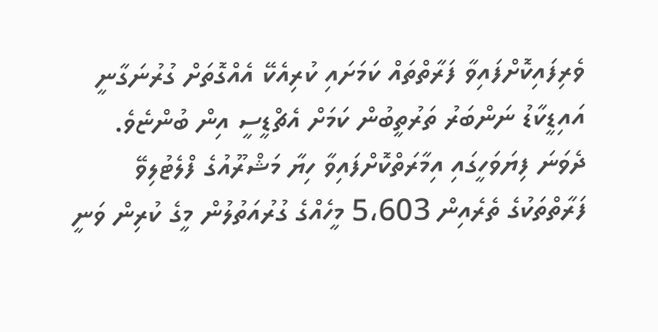ވެރިފައިކޮށްފައިވާ ފަރާތްތައް ކަމަށައި ކުރިއެކޭ އެއްގޮތަށް ގުރުނަގާނީ އައިޑީކާޑު ނަންބަރު ތަރުތީބުން ކަމަށް އެޗްޑީސީ އިން ބުންޏެވެ.
ދެވަނަ ފިޔަވަހީގައި އިމާރަތްކޮށްފައިވާ ހިޔާ މަޝްރޫއުގެ ފްލެޓުލިވޭ ފަރާތްތަކުގެ ތެރެއިން 5،603 މީހެއްގެ ގުރުއަތުލުން މީގެ ކުރިން ވަނީ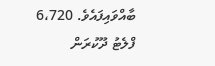ބާއްވައިފައެވެ. 6،720 ފްލެޓު ދޫކުރަން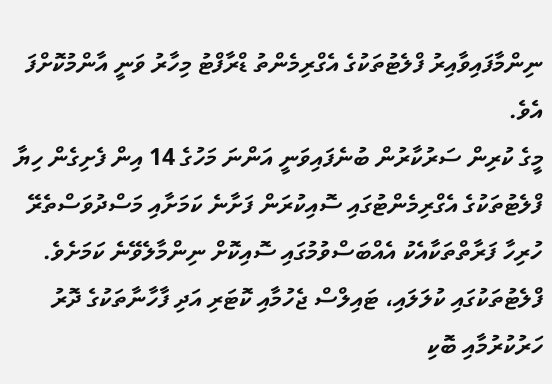ނިންމާފައިވާއިރު ފްލެޓުތަކުގެ އެގްރިމެންތު ޑްރާފްޓު މިހާރު ވަނީ އާންމުކޮށްފަ އެވެ.
މީގެ ކުރިން ސަރުކާރުން ބުނެފައިވަނީ އަންނަ މަހުގެ 14 އިން ފެށިގެން ހިޔާ ފްލެޓުތަކުގެ އެގްރިމެންޓުގައި ސޮއިކުރަން ފަށާނެ ކަމަށާއި މަސްދުވަސްތެރޭ ހުރިހާ ފަރާތްތަކާއެކު އެއްބަސްވުމުގައި ސޮއިކޮށް ނިންމާލެވޭނެ ކަމަށެވެ.
ފްލެޓުތަކުގައި ކުލަލައި، ޓައިލްސް ޖެހުމާއި ކޮޓަރި އަދި ފާހާނާތަކުގެ ދޮރު ހަރުކުރުމާއި ބޮކި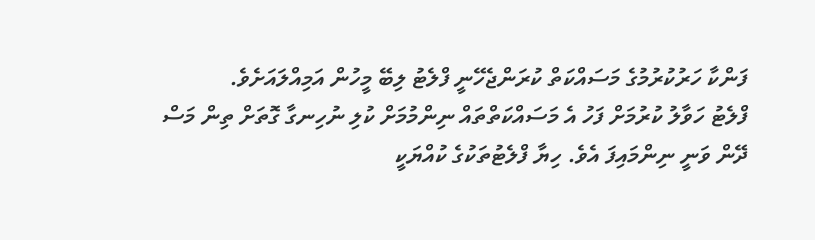ފަންކާ ހަރުކުރުމުގެ މަސައްކަތް ކުރަންޖެހޭނީ ފްލެޓު ލިބޭ މީހުން އަމިއްލައަށެވެ.
ފްލެޓު ހަވާލު ކުރުމަށް ފަހު އެ މަސައްކަތްތައް ނިންމުމަށް ކުލި ނުހިނގާ ގޮތަށް ތިން މަސް ދޭން ވަނީ ނިންމައިފަ އެވެ. ހިޔާ ފްލެޓުތަކުގެ ކުއްޔަކީ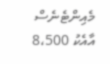މެއިންޓެނެސް އާއެކު 8،500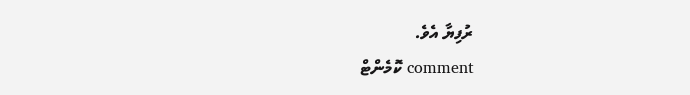ރުފިޔާ އެވެ.
comment ކޮމެންޓް